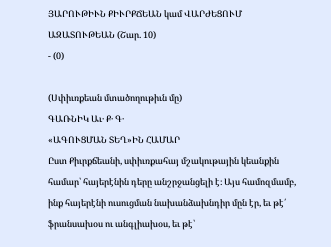ՅԱՐՈՒԹԻՒՆ ՔԻՒՐՔՃԵԱՆ կամ ՎԱՐԺԵՑՈՒՄ ԱԶԱՏՈՒԹԵԱՆ (Շար. 10)
- (0)

(Սփիւռքեան մտածողութիւն մը)
ԳԱՌՆԻԿ Աւ․ Ք․ Գ․
«ԱԳՈՒՑՄԱՆ ՏԵՂ»ԻՆ ՀԱՄԱՐ
Ըստ Քիւրքճեանի, սփիւռքահայ մշակութային կեանքին համար՝ հայերէնին դերը անշրջանցելի է։ Այս համոզմամբ, ինք հայերէնի ուսուցման նախանձախնդիր մըն էր, եւ թէ՛ ֆրանսախօս ու անգլիախօս, եւ թէ՝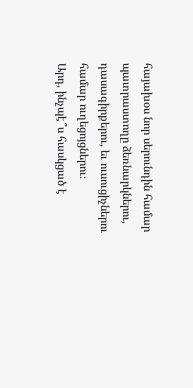հայախօս նոր սերունդին համար պատրաստողը ձեռնարկներու, դասագիրքերու, եւ ուսուցիչներու համար ուղեցոյցներու։
Արդ, ինչպէ՞ս հասկցած է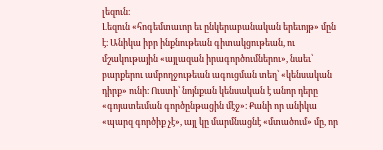լեզուն։
Լեզուն «հոգեմտաւոր եւ ընկերաբանական երեւոյթ» մըն է։ Անիկա իբր ինքնութեան գիտակցութեան, ու մշակութային «այլազան իրագործումներու», նաեւ՝ բարքերու ամբողջութեան ագուցման տեղ՝ «կենսական դիրք» ունի։ Ուստի՝ նոյնքան կենսական է անոր դերը «գոյատեւման գործընթացին մէջ»։ Քանի որ անիկա «պարզ գործիք չէ», այլ կը մարմնացնէ «մտածում» մը, որ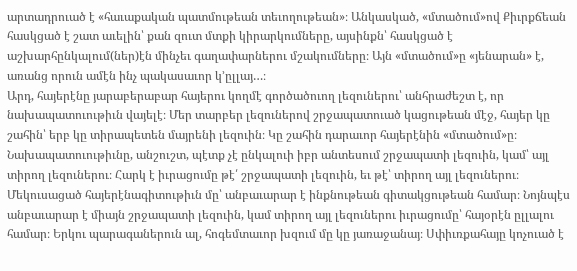արտադրուած է «հաւաքական պատմութեան տեւողութեան»։ Անկասկած, «մտածում»ով Քիւրքճեան հասկցած է շատ աւելին՝ քան զուտ մտքի կիրարկումները, այսինքն՝ հասկցած է աշխարհընկալում(ներ)էն մինչեւ գաղափարներու մշակումները։ Այն «մտածում»ը «յենարան» է, առանց որուն ամէն ինչ պակասաւոր կ’ըլլայ…։
Արդ, հայերէնը յարաբերաբար հայերու կողմէ գործածուող լեզուներու՝ անհրաժեշտ է, որ նախապատուութիւն վայելէ։ Մեր տարբեր լեզուներով շրջապատուած կացութեան մէջ, հայեր կը շահին՝ երբ կը տիրապետեն մայրենի լեզուին։ Կը շահին դարաւոր հայերէնին «մտածում»ը։ Նախապատուութիւնը, անշուշտ, պէտք չէ ընկալուի իբր անտեսում շրջապատի լեզուին, կամ՝ այլ տիրող լեզուներու։ Հարկ է իւրացումը թէ՛ շրջապատի լեզուին, եւ թէ՝ տիրող այլ լեզուներու։ Մեկուսացած հայերէնագիտութիւն մը՝ անբաւարար է ինքնութեան գիտակցութեան համար։ Նոյնպէս անբաւարար է միայն շրջապատի լեզուին, կամ տիրող այլ լեզուներու իւրացումը՝ հայօրէն ըլլալու համար։ Երկու պարագաներուն ալ, հոգեմտաւոր խզում մը կը յառաջանայ։ Սփիւռքահայը կոչուած է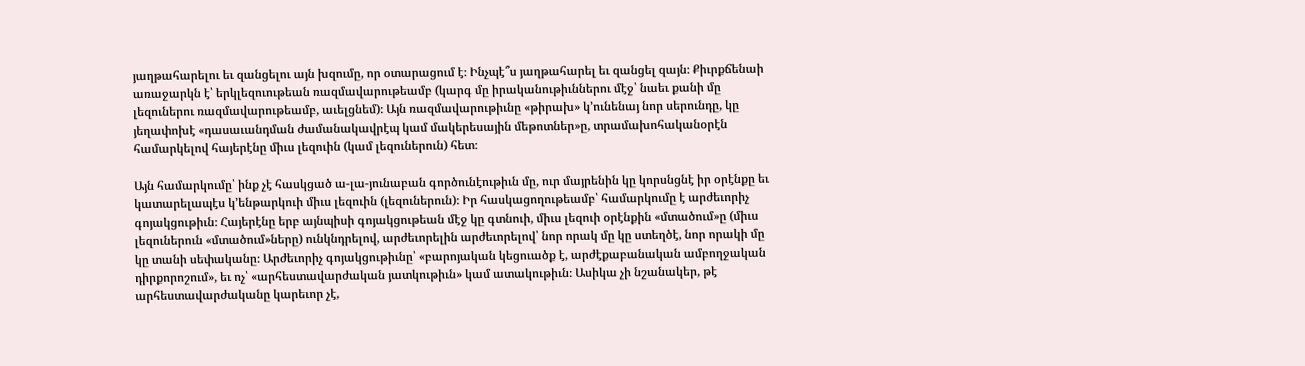յաղթահարելու եւ զանցելու այն խզումը, որ օտարացում է։ Ինչպէ՞ս յաղթահարել եւ զանցել զայն։ Քիւրքճենաի առաջարկն է՝ երկլեզուութեան ռազմավարութեամբ (կարգ մը իրականութիւններու մէջ՝ նաեւ քանի մը լեզուներու ռազմավարութեամբ, աւելցնեմ)։ Այն ռազմավարութիւնը «թիրախ» կ’ունենայ նոր սերունդը, կը յեղափոխէ «դասաւանդման ժամանակավրէպ կամ մակերեսային մեթոտներ»ը, տրամախոհականօրէն համարկելով հայերէնը միւս լեզուին (կամ լեզուներուն) հետ։

Այն համարկումը՝ ինք չէ հասկցած ա-լա-յունաբան գործունէութիւն մը, ուր մայրենին կը կորսնցնէ իր օրէնքը եւ կատարելապէս կ’ենթարկուի միւս լեզուին (լեզուներուն)։ Իր հասկացողութեամբ՝ համարկումը է արժեւորիչ գոյակցութիւն։ Հայերէնը երբ այնպիսի գոյակցութեան մէջ կը գտնուի, միւս լեզուի օրէնքին «մտածում»ը (միւս լեզուներուն «մտածում»ները) ունկնդրելով, արժեւորելին արժեւորելով՝ նոր որակ մը կը ստեղծէ, նոր որակի մը կը տանի սեփականը։ Արժեւորիչ գոյակցութիւնը՝ «բարոյական կեցուածք է, արժէքաբանական ամբողջական դիրքորոշում», եւ ոչ՝ «արհեստավարժական յատկութիւն» կամ ատակութիւն։ Ասիկա չի նշանակեր, թէ արհեստավարժականը կարեւոր չէ,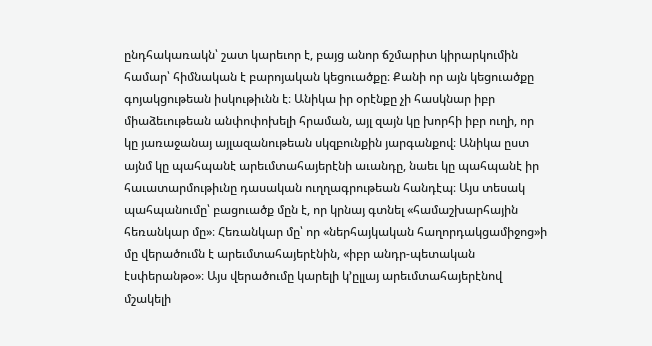ընդհակառակն՝ շատ կարեւոր է, բայց անոր ճշմարիտ կիրարկումին համար՝ հիմնական է բարոյական կեցուածքը։ Քանի որ այն կեցուածքը գոյակցութեան իսկութիւնն է։ Անիկա իր օրէնքը չի հասկնար իբր միաձեւութեան անփոփոխելի հրաման, այլ զայն կը խորհի իբր ուղի, որ կը յառաջանայ այլազանութեան սկզբունքին յարգանքով։ Անիկա ըստ այնմ կը պահպանէ արեւմտահայերէնի աւանդը, նաեւ կը պահպանէ իր հաւատարմութիւնը դասական ուղղագրութեան հանդէպ։ Այս տեսակ պահպանումը՝ բացուածք մըն է, որ կրնայ գտնել «համաշխարհային հեռանկար մը»։ Հեռանկար մը՝ որ «ներհայկական հաղորդակցամիջոց»ի մը վերածումն է արեւմտահայերէնին, «իբր անդր-պետական էսփերանթօ»։ Այս վերածումը կարելի կ’ըլլայ արեւմտահայերէնով մշակելի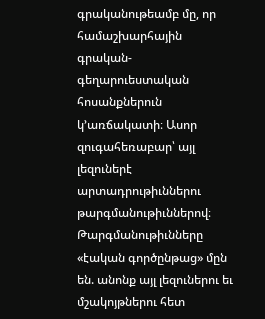գրականութեամբ մը, որ համաշխարհային գրական-գեղարուեստական հոսանքներուն կ’առճակատի։ Ասոր զուգահեռաբար՝ այլ լեզուներէ արտադրութիւններու թարգմանութիւններով։ Թարգմանութիւնները «էական գործընթաց» մըն են. անոնք այլ լեզուներու եւ մշակոյթներու հետ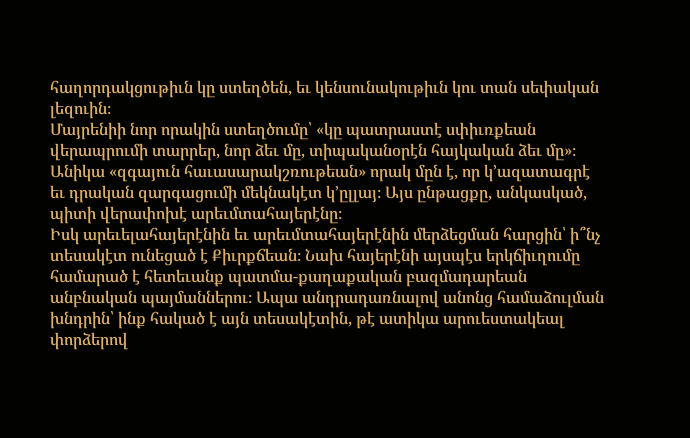հաղորդակցութիւն կը ստեղծեն, եւ կենսունակութիւն կու տան սեփական լեզուին։
Մայրենիի նոր որակին ստեղծումը՝ «կը պատրաստէ սփիւռքեան վերապրումի տարրեր, նոր ձեւ մը, տիպականօրէն հայկական ձեւ մը»։ Անիկա «զգայուն հաւասարակշռութեան» որակ մըն է, որ կ’ազատագրէ եւ դրական զարգացումի մեկնակէտ կ’ըլլայ։ Այս ընթացքը, անկասկած, պիտի վերափոխէ արեւմտահայերէնը։
Իսկ արեւելահայերէնին եւ արեւմտահայերէնին մերձեցման հարցին՝ ի՞նչ տեսակէտ ունեցած է Քիւրքճեան։ Նախ հայերէնի այսպէս երկճիւղումը համարած է հետեւանք պատմա-քաղաքական բազմադարեան անբնական պայմաններու։ Ապա անդրադառնալով անոնց համաձուլման խնդրին՝ ինք հակած է այն տեսակէտին, թէ ատիկա արուեստակեալ փորձերով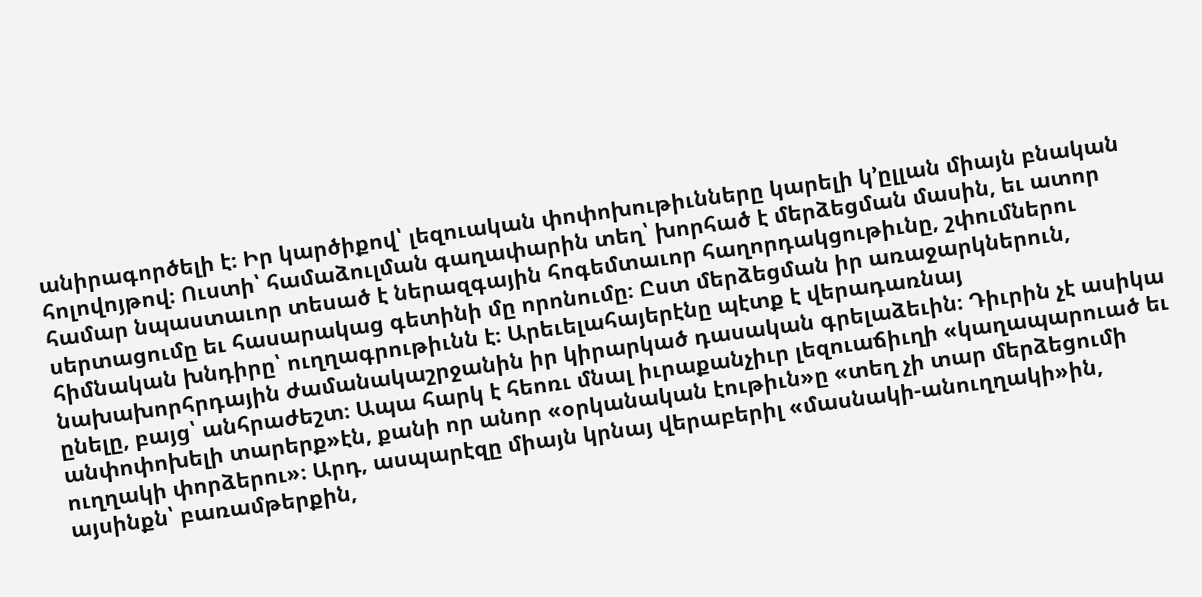անիրագործելի է։ Իր կարծիքով՝ լեզուական փոփոխութիւնները կարելի կ’ըլլան միայն բնական հոլովոյթով։ Ուստի՝ համաձուլման գաղափարին տեղ՝ խորհած է մերձեցման մասին, եւ ատոր համար նպաստաւոր տեսած է ներազգային հոգեմտաւոր հաղորդակցութիւնը, շփումներու սերտացումը եւ հասարակաց գետինի մը որոնումը։ Ըստ մերձեցման իր առաջարկներուն, հիմնական խնդիրը՝ ուղղագրութիւնն է։ Արեւելահայերէնը պէտք է վերադառնայ նախախորհրդային ժամանակաշրջանին իր կիրարկած դասական գրելաձեւին։ Դիւրին չէ ասիկա ընելը, բայց՝ անհրաժեշտ։ Ապա հարկ է հեոռւ մնալ իւրաքանչիւր լեզուաճիւղի «կաղապարուած եւ անփոփոխելի տարերք»էն, քանի որ անոր «օրկանական էութիւն»ը «տեղ չի տար մերձեցումի ուղղակի փորձերու»։ Արդ, ասպարէզը միայն կրնայ վերաբերիլ «մասնակի-անուղղակի»ին, այսինքն՝ բառամթերքին,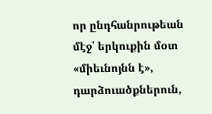որ ընդհանրութեան մէջ՝ երկուքին մօտ «միեւնոյնն է», դարձուածքներուն,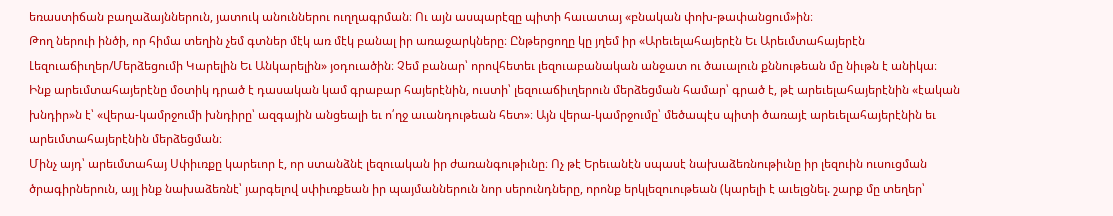եռաստիճան բաղաձայններուն, յատուկ անուններու ուղղագրման։ Ու այն ասպարէզը պիտի հաւատայ «բնական փոխ-թափանցում»ին։
Թող ներուի ինծի, որ հիմա տեղին չեմ գտներ մէկ առ մէկ բանալ իր առաջարկները։ Ընթերցողը կը յղեմ իր «Արեւելահայերէն Եւ Արեւմտահայերէն Լեզուաճիւղեր/Մերձեցումի Կարելին Եւ Անկարելին» յօդուածին։ Չեմ բանար՝ որովհետեւ լեզուաբանական անջատ ու ծաւալուն քննութեան մը նիւթն է անիկա։
Ինք արեւմտահայերէնը մօտիկ դրած է դասական կամ գրաբար հայերէնին, ուստի՝ լեզուաճիւղերուն մերձեցման համար՝ գրած է, թէ արեւելահայերէնին «էական խնդիր»ն է՝ «վերա-կամրջումի խնդիրը՝ ազգային անցեալի եւ ո՛ղջ աւանդութեան հետ»։ Այն վերա-կամրջումը՝ մեծապէս պիտի ծառայէ արեւելահայերէնին եւ արեւմտահայերէնին մերձեցման։
Մինչ այդ՝ արեւմտահայ Սփիւռքը կարեւոր է, որ ստանձնէ լեզուական իր ժառանգութիւնը։ Ոչ թէ Երեւանէն սպասէ նախաձեռնութիւնը իր լեզուին ուսուցման ծրագիրներուն, այլ ինք նախաձեռնէ՝ յարգելով սփիւռքեան իր պայմաններուն նոր սերունդները, որոնք երկլեզուութեան (կարելի է աւելցնել. շարք մը տեղեր՝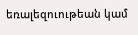եռալեզուութեան կամ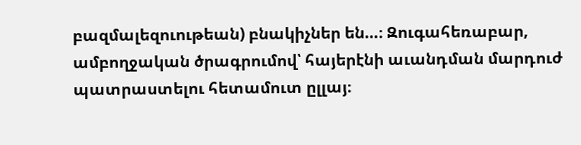բազմալեզուութեան) բնակիչներ են…։ Զուգահեռաբար, ամբողջական ծրագրումով՝ հայերէնի աւանդման մարդուժ պատրաստելու հետամուտ ըլլայ։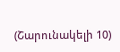(Շարունակելի 10)